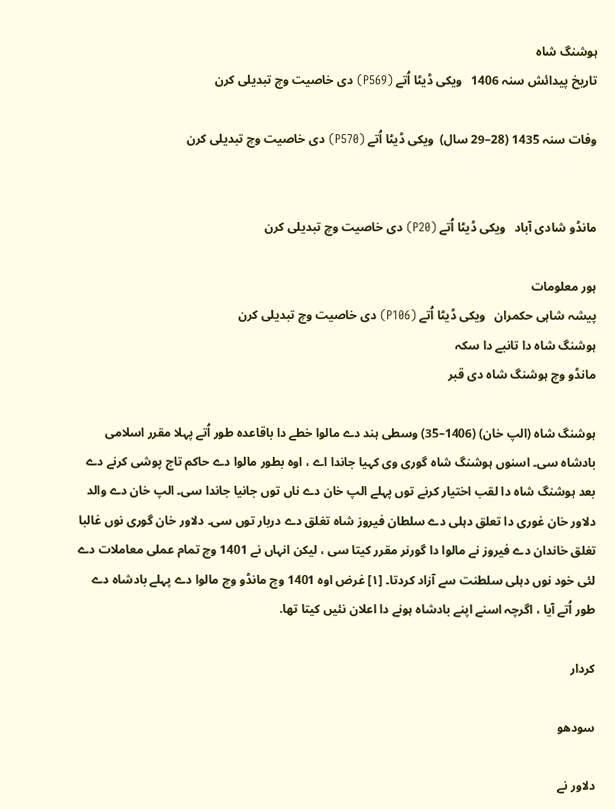ہوشنگ شاہ
تاریخ پیدائش سنہ 1406   ویکی ڈیٹا اُتے (P569) دی خاصیت وچ تبدیلی کرن

وفات سنہ 1435 (28–29 سال)  ویکی ڈیٹا اُتے (P570) دی خاصیت وچ تبدیلی کرن


مانڈو شادی آباد   ویکی ڈیٹا اُتے (P20) دی خاصیت وچ تبدیلی کرن

ہور معلومات
پیشہ شاہی حکمران   ویکی ڈیٹا اُتے (P106) دی خاصیت وچ تبدیلی کرن
ہوشنگ شاہ دا تانبے دا سکہ
مانڈو وچ ہوشنگ شاہ دی قبر

ہوشنگ شاہ (الپ خان) (1406–35) وسطی ہند دے مالوا خطے دا باقاعدہ طور اُتے پہلا مقرر اسلامی بادشاہ سی۔ اسنوں ہوشنگ شاہ گوری وی کہیا جاندا اے ، اوہ بطور مالوا دے حاکم تاج پوشی کرنے دے بعد ہوشنگ شاہ دا لقب اختیار کرنے توں پہلے الپ خان دے ناں توں جانیا جاندا سی۔ الپ خان دے والد دلاور خان غوری دا تعلق دہلی دے سلطان فیروز شاہ تغلق دے دربار توں سی۔ دلاور خان گوری نوں غالبا تغلق خاندان دے فیروز نے مالوا دا گورنر مقرر کيتا سی ، لیکن انہاں نے 1401 وچ تمام عملی معاملات دے لئی خود نوں دہلی سلطنت سے آزاد کردتا۔ [۱] غرض اوہ 1401 وچ مانڈو وچ مالوا دے پہلے بادشاہ دے طور اُتے آیا ، اگرچہ اسنے اپنے بادشاہ ہونے دا اعلان نئيں کيتا تھا.

کردار

سودھو

دلاور نے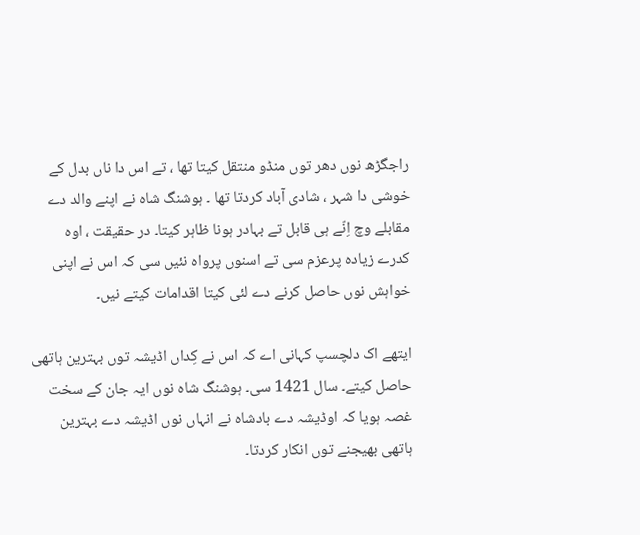راجگڑھ نوں دھر توں منڈو منتقل کيتا تھا ، تے اس دا ناں بدل کے خوشی دا شہر ، شادی آباد کردتا تھا ۔ ہوشنگ شاہ نے اپنے والد دے مقابلے وچ اِنّے ہی قابل تے بہادر ہونا ظاہر کيتا۔ در حقیقت ، اوہ کدرے زیادہ پرعزم سی تے اسنوں پرواہ نئيں سی کہ اس نے اپنی خواہش نوں حاصل کرنے دے لئی کيتا اقدامات کیتے نيں۔

ایتھے اک دلچسپ کہانی اے کہ اس نے کِداں اڈیشہ توں بہترین ہاتھی حاصل کیتے۔ سال 1421 سی۔ ہوشنگ شاہ نوں ایہ جان کے سخت غصہ ہويا کہ اوڈیشہ دے بادشاہ نے انہاں نوں اڈیشہ دے بہترین ہاتھی بھیجنے توں انکار کردتا۔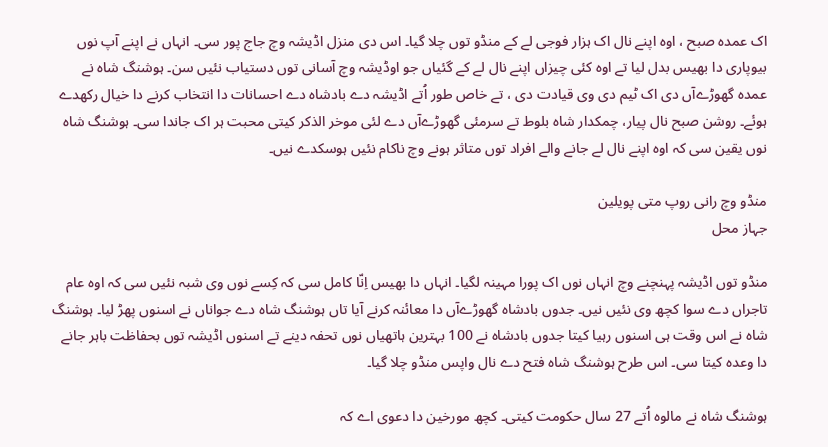اک عمدہ صبح ، اوہ اپنے نال اک ہزار فوجی لے کے منڈو توں چلا گیا۔ اس دی منزل اڈیشہ وچ جاج پور سی۔ انہاں نے اپنے آپ نوں بیوپاری دا بھیس بدل لیا تے اوہ کئی چیزاں اپنے نال لے کے گئياں جو اوڈیشہ وچ آسانی توں دستیاب نئيں سن۔ ہوشنگ شاہ نے عمدہ گھوڑےآں دی اک ٹیم دی وی قیادت دی ، تے خاص طور اُتے اڈیشہ دے بادشاہ دے احسانات دا انتخاب کرنے دا خیال رکھدے ہوئے۔ روشن صبح نال پیار، چمکدار شاہ بلوط تے سرمئی گھوڑےآں دے لئی موخر الذکر کيتی محبت ہر اک جاندا سی۔ ہوشنگ شاہ نوں یقین سی کہ اوہ اپنے نال لے جانے والے افراد توں متاثر ہونے وچ ناکام نئيں ہوسکدے نيں۔

منڈو وچ رانی روپ متی پویلین
جہاز محل

منڈو توں اڈیشہ پہنچنے وچ انہاں نوں اک پورا مہینہ لگیا۔ انہاں دا بھیس اِنّا کامل سی کہ کِسے نوں وی شبہ نئيں سی کہ اوہ عام تاجراں دے سوا کچھ وی نئيں نيں۔ جدوں بادشاہ گھوڑےآں دا معائنہ کرنے آیا تاں ہوشنگ شاہ دے جواناں نے اسنوں پھڑ لیا۔ ہوشنگ شاہ نے اس وقت ہی اسنوں رہیا کيتا جدوں بادشاہ نے 100 بہترین ہاتھیاں نوں تحفہ دینے تے اسنوں اڈیشہ توں بحفاظت باہر جانے دا وعدہ کيتا سی۔ اس طرح ہوشنگ شاہ فتح دے نال واپس منڈو چلا گیا۔

ہوشنگ شاہ نے مالوہ اُتے 27 سال حکومت کيتی۔ کچھ مورخین دا دعوی اے کہ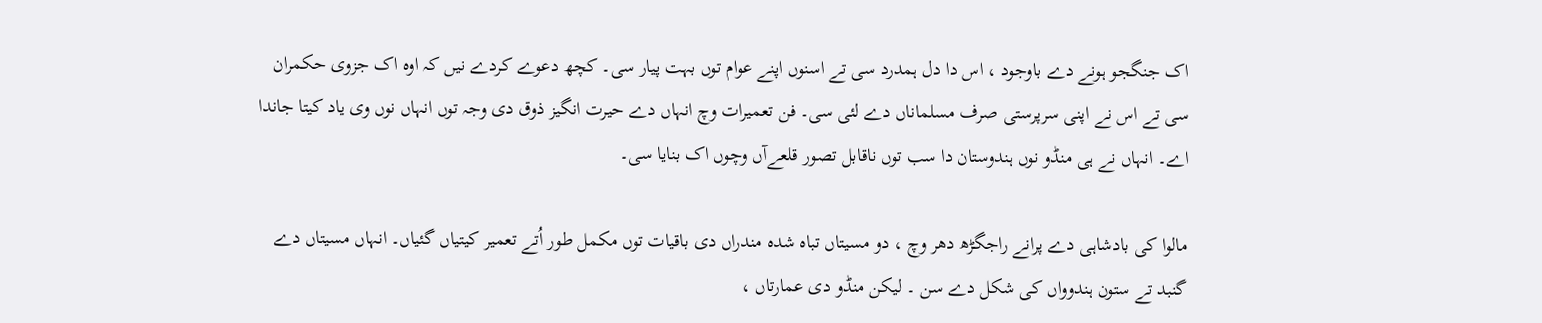اک جنگجو ہونے دے باوجود ، اس دا دل ہمدرد سی تے اسنوں اپنے عوام توں بہت پیار سی۔ کچھ دعوے کردے نيں کہ اوہ اک جزوی حکمران سی تے اس نے اپنی سرپرستی صرف مسلماناں دے لئی سی۔ فن تعمیرات وچ انہاں دے حیرت انگیز ذوق دی وجہ توں انہاں نوں وی یاد کيتا جاندا اے۔ انہاں نے ہی منڈو نوں ہندوستان دا سب توں ناقابل تصور قلعےآں وچوں اک بنایا سی۔

مالوا کی بادشاہی دے پرانے راجگڑھ دھر وچ ، دو مسیتاں تباہ شدہ مندراں دی باقیات توں مکمل طور اُتے تعمیر کيتیاں گئیاں۔ انہاں مسیتاں دے گنبد تے ستون ہندوواں کی شکل دے سن ۔ لیکن منڈو دی عمارتاں ،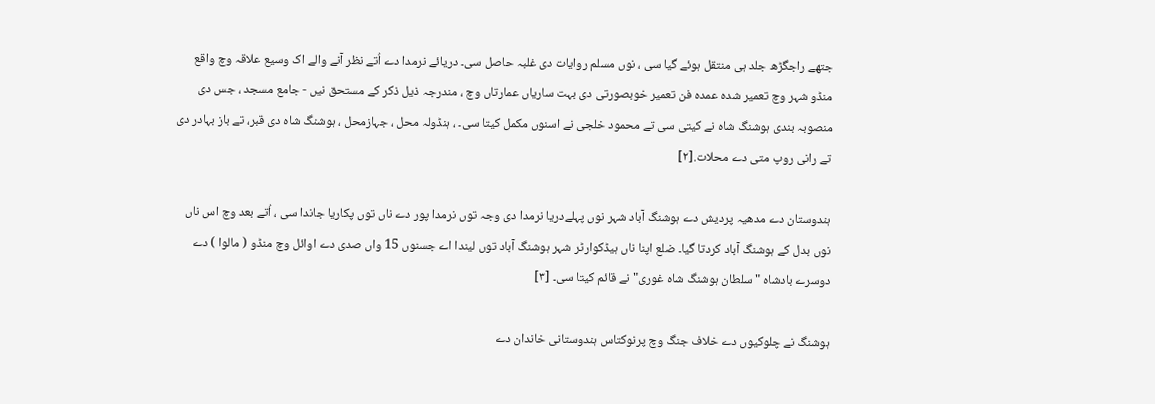جتھے راجگڑھ جلد ہی منتقل ہوئے گیا سی ، نوں مسلم روایات دی غلبہ حاصل سی۔ دریائے نرمدا دے اُتے نظر آنے والے اک وسیع علاقہ وچ واقع منڈو شہر وچ تعمیر شدہ عمدہ فن تعمیر خوبصورتی دی بہت ساریاں عمارتاں وچ ، مندرجہ ذیل ذکر کے مستحق نيں - جامع مسجد ، جس دی منصوبہ بندی ہوشنگ شاہ نے کيتی سی تے محمود خلجی نے اسنوں مکمل کيتا سی۔ ، ہنڈولہ محل ، جہازمحل ، ہوشنگ شاہ دی قبر، تے باز بہادر دی تے رانی روپ متی دے محلات.[۲]

ہندوستان دے مدھیہ پردیش دے ہوشنگ آباد شہر نوں پہلےدریا نرمدا دی وجہ توں نرمدا پور دے ناں توں پکاریا جاندا سی ، اُتے بعد وچ اس ناں نوں بدل کے ہوشنگ آباد کردتا گیا۔ ضلع اپنا ناں ہیڈکوارٹر شہر ہوشنگ آباد توں لیندا اے جسنوں 15 واں صدی دے اوائل وچ منڈو ( مالوا ) دے دوسرے بادشاہ "سلطان ہوشنگ شاہ غوری" نے قائم کيتا سی۔ [۳]

ہوشنگ نے چلوکیوں دے خلاف جنگ وچ پرنوکتاس ہندوستانی خاندان دے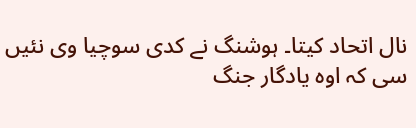نال اتحاد کيتا۔ ہوشنگ نے کدی سوچیا وی نئيں سی کہ اوہ یادگار جنگ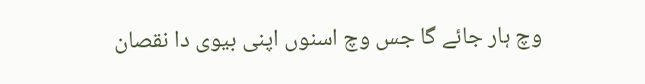وچ ہار جائے گا جس وچ اسنوں اپنی بیوی دا نقصان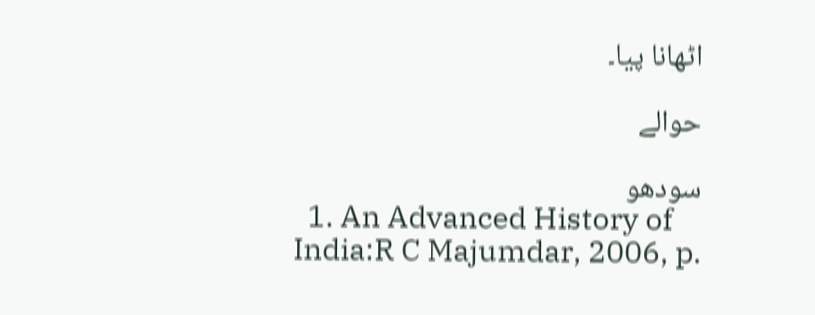اٹھانا پيا۔

حوالے

سودھو
  1. An Advanced History of India:R C Majumdar, 2006, p.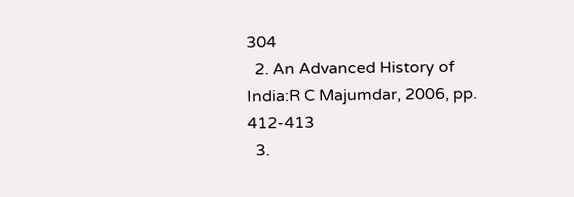304
  2. An Advanced History of India:R C Majumdar, 2006, pp. 412-413
  3.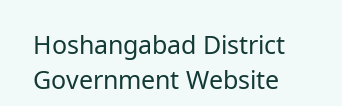Hoshangabad District Government Website